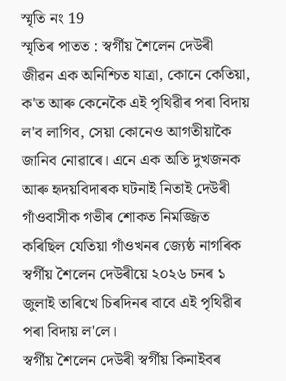স্মৃতি নং 19
স্মৃতিৰ পাতত : স্বৰ্গীয় শৈলেন দেউৰী
জীৱন এক অনিশ্চিত যাত্ৰা, কোনে কেতিয়া, ক'ত আৰু কেনেকৈ এই পৃথিৱীৰ পৰা বিদায় ল'ব লাগিব, সেয়া কোনেও আগতীয়াকৈ জানিব নোৱাৰে। এনে এক অতি দুখজনক আৰু হৃদয়বিদাৰক ঘটনাই নিতাই দেউৰী গাঁওবাসীক গভীৰ শোকত নিমজ্জিত কৰিছিল যেতিয়া গাঁওখনৰ জ্যেষ্ঠ নাগৰিক স্বৰ্গীয় শৈলেন দেউৰীয়ে ২০২৬ চনৰ ১ জুলাই তাৰিখে চিৰদিনৰ বাবে এই পৃথিৱীৰ পৰা বিদায় ল'লে।
স্বৰ্গীয় শৈলেন দেউৰী স্বৰ্গীয় কিনাইবৰ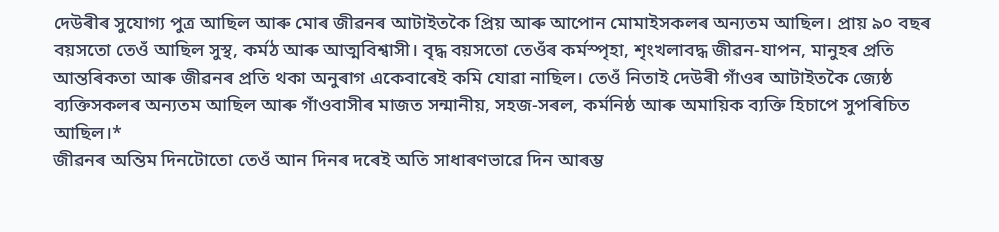দেউৰীৰ সুযোগ্য পুত্ৰ আছিল আৰু মোৰ জীৱনৰ আটাইতকৈ প্ৰিয় আৰু আপোন মোমাইসকলৰ অন্যতম আছিল। প্ৰায় ৯০ বছৰ বয়সতো তেওঁ আছিল সুস্থ, কৰ্মঠ আৰু আত্মবিশ্বাসী। বৃদ্ধ বয়সতো তেওঁৰ কৰ্মস্পৃহা, শৃংখলাবদ্ধ জীৱন-যাপন, মানুহৰ প্ৰতি আন্তৰিকতা আৰু জীৱনৰ প্ৰতি থকা অনুৰাগ একেবাৰেই কমি যোৱা নাছিল। তেওঁ নিতাই দেউৰী গাঁওৰ আটাইতকৈ জ্যেষ্ঠ ব্যক্তিসকলৰ অন্যতম আছিল আৰু গাঁওবাসীৰ মাজত সন্মানীয়, সহজ-সৰল, কৰ্মনিষ্ঠ আৰু অমায়িক ব্যক্তি হিচাপে সুপৰিচিত আছিল।*
জীৱনৰ অন্তিম দিনটোতো তেওঁ আন দিনৰ দৰেই অতি সাধাৰণভাৱে দিন আৰম্ভ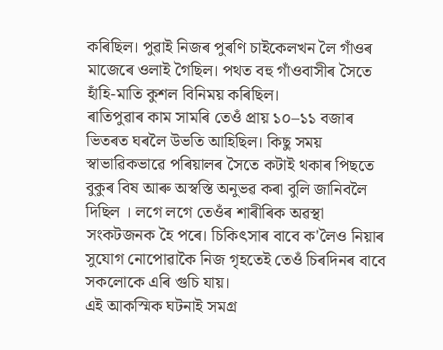কৰিছিল। পুৱাই নিজৰ পুৰণি চাইকেলখন লৈ গাঁওৰ মাজেৰে ওলাই গৈছিল। পথত বহু গাঁওবাসীৰ সৈতে হাঁহি-মাতি কুশল বিনিময় কৰিছিল।
ৰাতিপুৱাৰ কাম সামৰি তেওঁ প্ৰায় ১০–১১ বজাৰ ভিতৰত ঘৰলৈ উভতি আহিছিল। কিছু সময় স্বাভাৱিকভাৱে পৰিয়ালৰ সৈতে কটাই থকাৰ পিছতে বুকুৰ বিষ আৰু অস্বস্তি অনুভৱ কৰা বুলি জানিবলৈ দিছিল । লগে লগে তেওঁৰ শাৰীৰিক অৱস্থা সংকটজনক হৈ পৰে। চিকিৎসাৰ বাবে ক'লৈও নিয়াৰ সুযোগ নোপোৱাকৈ নিজ গৃহতেই তেওঁ চিৰদিনৰ বাবে সকলোকে এৰি গুচি যায়।
এই আকস্মিক ঘটনাই সমগ্ৰ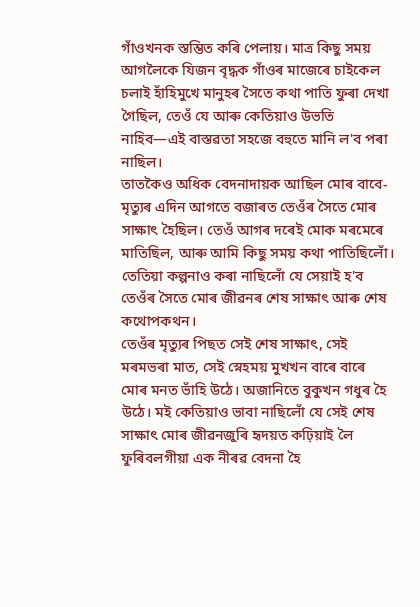গাঁওখনক স্তম্ভিত কৰি পেলায়। মাত্ৰ কিছু সময় আগলৈকে যিজন বৃদ্ধক গাঁওৰ মাজেৰে চাইকেল চলাই হাঁহিমুখে মানুহৰ সৈতে কথা পাতি ফুৰা দেখা গৈছিল, তেওঁ যে আৰু কেতিয়াও উভতি নাহিব—এই বাস্তৱতা সহজে বহুতে মানি ল'ব পৰা নাছিল।
তাতকৈও অধিক বেদনাদায়ক আছিল মোৰ বাবে- মৃত্যুৰ এদিন আগতে বজাৰত তেওঁৰ সৈতে মোৰ সাক্ষাৎ হৈছিল। তেওঁ আগৰ দৰেই মোক মৰমেৰে মাতিছিল, আৰু আমি কিছু সময় কথা পাতিছিলোঁ। তেতিয়া কল্পনাও কৰা নাছিলোঁ যে সেয়াই হ'ব তেওঁৰ সৈতে মোৰ জীৱনৰ শেষ সাক্ষাৎ আৰু শেষ কথোপকথন।
তেওঁৰ মৃত্যুৰ পিছত সেই শেষ সাক্ষাৎ, সেই মৰমভৰা মাত, সেই স্নেহময় মুখখন বাৰে বাৰে মোৰ মনত ভাঁহি উঠে। অজানিতে বুকুখন গধুৰ হৈ উঠে। মই কেতিয়াও ভাবা নাছিলোঁ যে সেই শেষ সাক্ষাৎ মোৰ জীৱনজুৰি হৃদয়ত কঢ়িয়াই লৈ ফুৰিবলগীয়া এক নীৰৱ বেদনা হৈ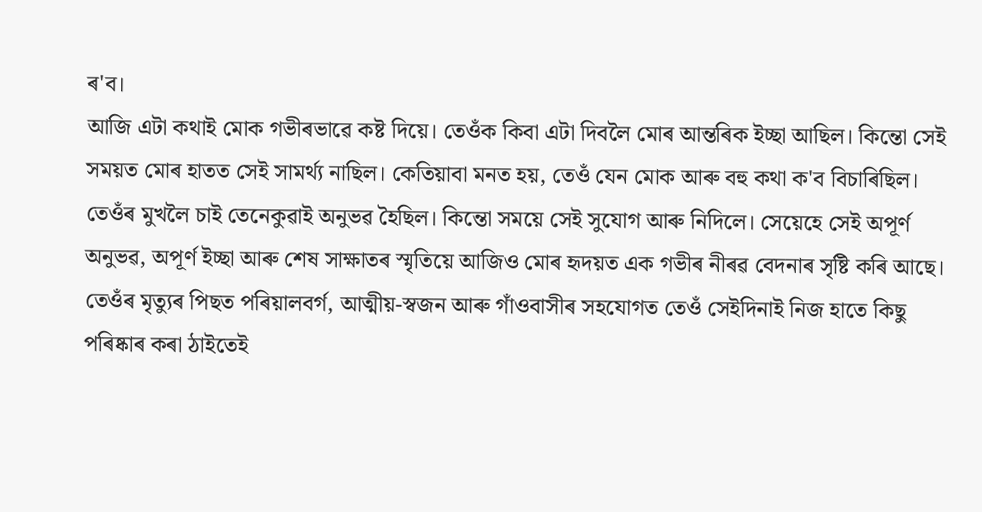ৰ'ব।
আজি এটা কথাই মোক গভীৰভাৱে কষ্ট দিয়ে। তেওঁক কিবা এটা দিবলৈ মোৰ আন্তৰিক ইচ্ছা আছিল। কিন্তো সেই সময়ত মোৰ হাতত সেই সামৰ্থ্য নাছিল। কেতিয়াবা মনত হয়, তেওঁ যেন মোক আৰু বহু কথা ক'ব বিচাৰিছিল। তেওঁৰ মুখলৈ চাই তেনেকুৱাই অনুভৱ হৈছিল। কিন্তো সময়ে সেই সুযোগ আৰু নিদিলে। সেয়েহে সেই অপূৰ্ণ অনুভৱ, অপূৰ্ণ ইচ্ছা আৰু শেষ সাক্ষাতৰ স্মৃতিয়ে আজিও মোৰ হৃদয়ত এক গভীৰ নীৰৱ বেদনাৰ সৃষ্টি কৰি আছে।
তেওঁৰ মৃত্যুৰ পিছত পৰিয়ালবৰ্গ, আত্মীয়-স্বজন আৰু গাঁওবাসীৰ সহযোগত তেওঁ সেইদিনাই নিজ হাতে কিছু পৰিষ্কাৰ কৰা ঠাইতেই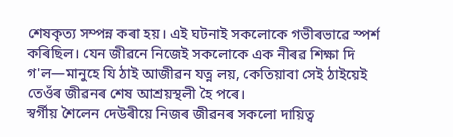শেষকৃত্য সম্পন্ন কৰা হয়। এই ঘটনাই সকলোকে গভীৰভাৱে স্পৰ্শ কৰিছিল। যেন জীৱনে নিজেই সকলোকে এক নীৰৱ শিক্ষা দি গ'ল—মানুহে যি ঠাই আজীৱন যত্ন লয়, কেতিয়াবা সেই ঠাইয়েই তেওঁৰ জীৱনৰ শেষ আশ্ৰয়স্থলী হৈ পৰে।
স্বৰ্গীয় শৈলেন দেউৰীয়ে নিজৰ জীৱনৰ সকলো দায়িত্ব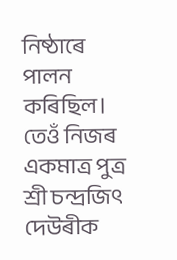নিষ্ঠাৰে পালন কৰিছিল। তেওঁ নিজৰ একমাত্ৰ পুত্ৰ শ্ৰী চন্দ্ৰজিৎ দেউৰীক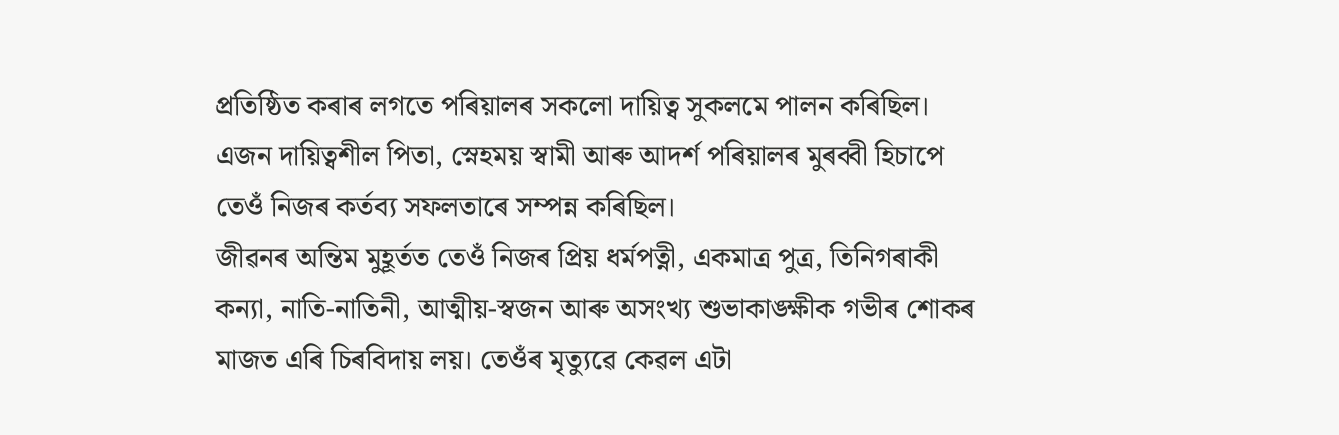প্ৰতিষ্ঠিত কৰাৰ লগতে পৰিয়ালৰ সকলো দায়িত্ব সুকলমে পালন কৰিছিল। এজন দায়িত্বশীল পিতা, স্নেহময় স্বামী আৰু আদৰ্শ পৰিয়ালৰ মুৰব্বী হিচাপে তেওঁ নিজৰ কৰ্তব্য সফলতাৰে সম্পন্ন কৰিছিল।
জীৱনৰ অন্তিম মুহূৰ্তত তেওঁ নিজৰ প্ৰিয় ধৰ্মপত্নী, একমাত্ৰ পুত্ৰ, তিনিগৰাকী কন্যা, নাতি-নাতিনী, আত্মীয়-স্বজন আৰু অসংখ্য শুভাকাঙ্ক্ষীক গভীৰ শোকৰ মাজত এৰি চিৰবিদায় লয়। তেওঁৰ মৃত্যুৱে কেৱল এটা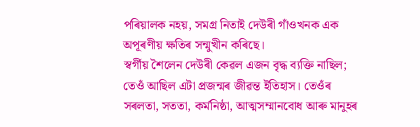পৰিয়ালক নহয়, সমগ্ৰ নিতাই দেউৰী গাঁওখনক এক অপূৰণীয় ক্ষতিৰ সন্মুখীন কৰিছে।
স্বৰ্গীয় শৈলেন দেউৰী কেৱল এজন বৃদ্ধ ব্যক্তি নাছিল; তেওঁ আছিল এটা প্ৰজন্মৰ জীৱন্ত ইতিহাস। তেওঁৰ সৰলতা, সততা, কৰ্মনিষ্ঠা, আত্মসম্মানবোধ আৰু মানুহৰ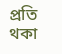প্ৰতি থকা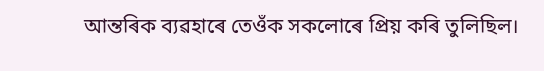আন্তৰিক ব্যৱহাৰে তেওঁক সকলোৰে প্ৰিয় কৰি তুলিছিল।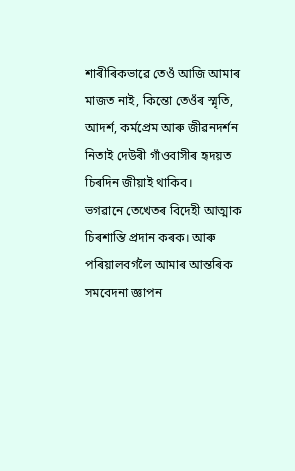শাৰীৰিকভাৱে তেওঁ আজি আমাৰ মাজত নাই, কিন্তো তেওঁৰ স্মৃতি, আদৰ্শ, কৰ্মপ্ৰেম আৰু জীৱনদৰ্শন নিতাই দেউৰী গাঁওবাসীৰ হৃদয়ত চিৰদিন জীয়াই থাকিব।
ভগৱানে তেখেতৰ বিদেহী আত্মাক চিৰশান্তি প্ৰদান কৰক। আৰু পৰিয়ালবৰ্গলৈ আমাৰ আন্তৰিক সমবেদনা জ্ঞাপন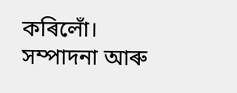কৰিলোঁ।
সম্পাদনা আৰু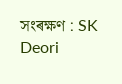সংৰক্ষণ : SK Deori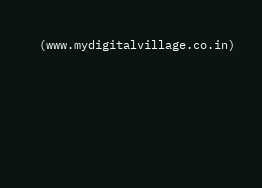(www.mydigitalvillage.co.in)